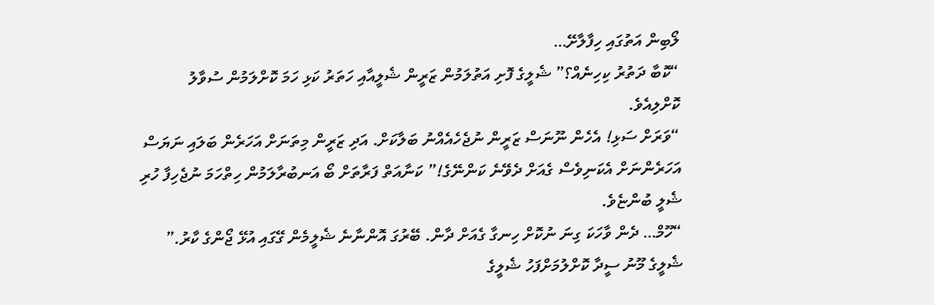ލޯބިން އަތުގައި ހިފާލާށޭ…
“ކޮބާ ދަތުރު ކިހިނެއް؟” ޝެލީގެ ފޮށި އަތުލަމުން ޒަރީން ޝެލީއާއި ހަތަރު ކަޅި ހަމަ ކޮށްލަމުން ސުވާލު ކޮށްލިއެވެ.
“ވަރަށް ސަޅި! އެހެން ނޫނަސް ޒަރީން ނުޖެހެއެއްނު ބަލާކަށް. އަދި ޒަރީން މިތަނަށް އަހަރެން ބަލައި ނަޔަސް އަހަރެންނަށް އެކަނިވެސް ގެއަށް ދެވޭނެ ކަންނޭގެ!” ކަނާއަތް ފަރާތަށް ބޯ އަނބުރާލަމުން ހިތްހަމަ ނުޖެހިފާ ހުރި ޝެލީ ބުންޏެވެ.
“ހޫމް… ދެން ވާހަކަ ގިނަ ނުކޮށް ހިނގާ ގެއަށް ދާން. ބޭރުގަ އޮންނާނެ ޝެލީމެން ގޭގައި އުޅޭ ޖޯންގެ ކާރު.” ޝެލީގެ މޫނު ސީދާ ކޮށްލުމަށްފަހު ޝެލީގެ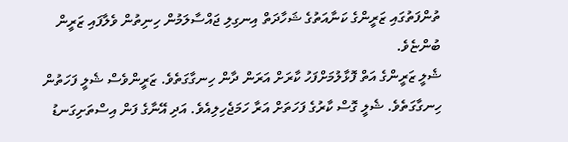ތުންފަތުގައި ޒަރީންގެ ކަނާއަތުގެ ޝަހާދަތް އިނގިލި ޖައްސާލަމުން ހިނިތުން ވެލާފައި ޒަރީން ބުންޏެވެ.
ޝެލީ ޒަރީންގެ އަތް ފޮޅާލުމަށްފަހު ކާރަށް އަރަން ދާން ހިނގާގަތެވެ. ޒަރީންވެސް ޝެލީ ފަހަތުން ހިނގާގަތެވެ. ޝެލީ ގޮސް ކާރުގެ ފަހަތަށް އަރާ ހަމަޖެހިލިއެވެ. އަދި އޭނާގެ ފަން އިސްތަށިގަނޑު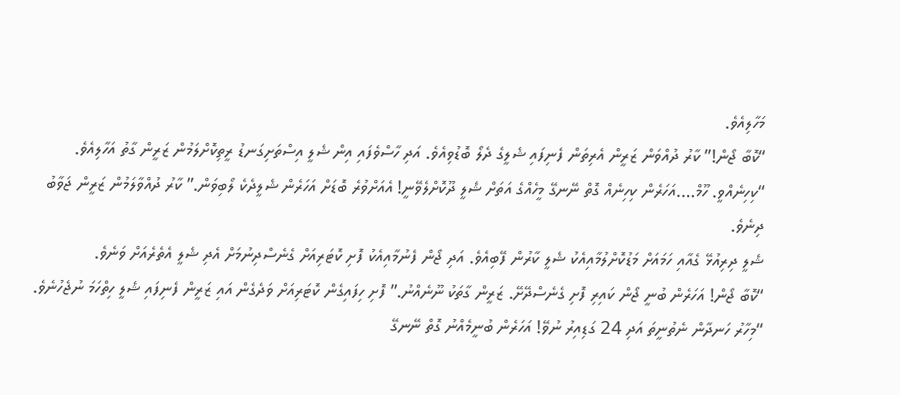މަހާލިއެވެ.
“ކޮބާ ޖޯން!” ކާރު ދުއްވަން ޒަރީން އެރިތަން ފެނިފައި ޝެލީގެ ދެލޯ ބޮޑުވިއެވެ. އަދި ހާސްވެފައި އިން ޝެލީ އިސްތަށިގަނޑު ރީތިކޮށްލަމުން ޒަރީން ގާތު އަހާލިއެވެ.
“ކިހިނެއްވީ. ހޫމް….އަހަރެން ކިހިނެއް ގޮތް ނޭނގޭ މީހެއްގެ އަތަށް ޝެލީ ދޫކޮށްލެވޭނީ! އެއަށްވުރެ ބޮޑަށް އަހަރެން ޝެލީދެކެ ލޯބިވަން.” ކާރު ދުއްވާލަމުން ޒަރީން ޖަވާބު ދިނެވެ.
ޝެލީ ދިރިއުޅޭ ގެއާއި ހަމައަށް މަޑުކޮށްލުމާއިއެކު ޝެލީ ކާރުން ފޭބިއެވެ. އަދި ޖޯން ފެނުމާއިއެކު ފޮށި ކޮޓަރިއަށް ގެނެސްދިނުމަށް އެދި ޝެލީ އެތެރެއަށް ވަނެވެ.
“ކޮބާ ޖޯން! އަހަރެން ބުނީ ޖޯން ކައިރި ފޮށި ގެނެސްދޭށޭ. ޒަރީން ގާތަކު ނޫނެއްނު.” ފޮށި ހިފައިގެން ކޮޓަރިއަށް ވަދެގެން އައި ޒަރީން ފެނިފައި ޝެލީ ހިތްހަމަ ނުޖެހުނެވެ.
“މިހާރު ހަނދާން ނެތުނީތަ އަދި 24 ގަޑިއިރު ނުވޭ! އަހަރެން ބުނީމެއްނު ގޮތް ނޭނގޭ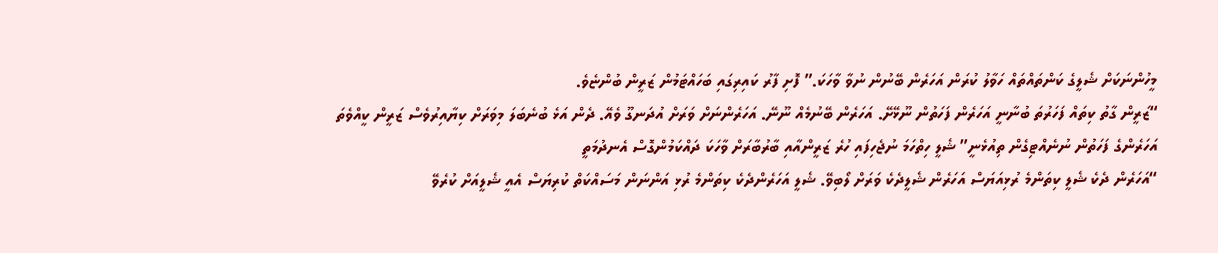މީހުންނަކަށް ޝެލީގެ ކަންތައްތައް ހަވާލު ކުރަން އަހަރެން ބޭނުން ނުވާ ވާހަކަ.” ފޮށި ފާރު ކައިރިގައި ބަހައްޓަމުން ޒަރީން ބުންޏެވެ.
“ޒަރީން ގާތު ކިތައް ފަހަރުތަ ބުނާނީ އަހަރެން ފަހަތުން ނޫޅޭށޭ. އަހަރެން ބޭނުމެއް ނޫނޭ. އަހަރެންނަށް ވަރަށް އުދަނގޫ ވެއޭ. ދެން އަޅެ ބުނެބަލަ މިވަރަށް ކިޔާއިރުވެސް ޒަރީން ކީއްވެތަ އަހަރެންގެ ފަހަތުން ނުނެއްޓިގެން ތިއުޅެނީ” ޝެލީ ހިތްހަމަ ނުޖެހިފައި ހުރެ ޒަރީންއާއި ބާރުބާރަށް ވާހަކަ ދައްކަމުންގޮސް އެނދުމަތީ
“އަހަރެން ދެކެ ޝެލީ ކިތަންމެ ރުޅިއަޔަސް އަހަރެން ޝެލީދެކެ ވަރަށް ލޯބިވޭ. ޝެލީ އަހަރެންދެކެ ކިތަންމެ ރުޅި އަންނަން މަސައްކަތް ކުރިޔަސް އެއީ ޝެލީއަށް ކުރެވޭ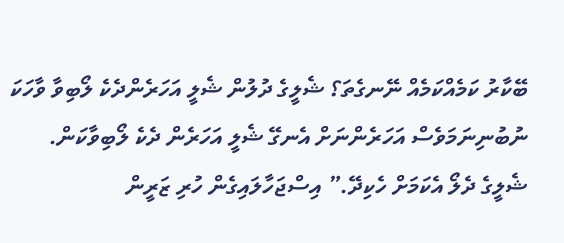ބޭކާރު ކަމެއްކަމެއް ނޭނގެތަ؟ ޝެލީގެ ދުލުން ޝެލީ އަހަރެންދެކެ ލޯބިވާ ވާހަކަ ނުބުނިނަމަވެސް އަހަރެންނަށް އެނގޭ ޝެލީ އަހަރެން ދެކެ ލޯބިވާކަން. ޝެލީގެ ދެލޯ އެކަމަށް ހެކިދޭ.” އިސްޖަހާލައިގެން ހުރި ޒަރީން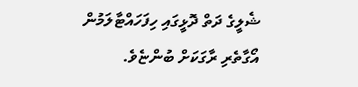ޝެލީގެ ދަތް ދޮޅީގައި ހިފަހައްޓާލަމުން އޯގާތެރި ރާގަކަށް ބުންޏެވެ.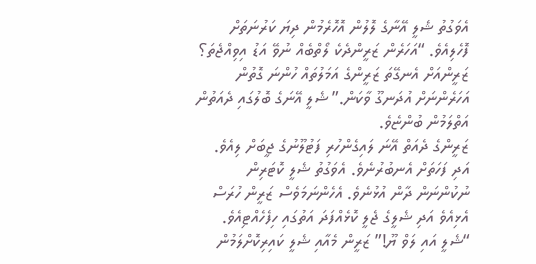އެވަގުތު ޝެލީ އޭނާގެ ލޮލުން އޮހޮރެމުން ދިޔަ ކަރުނަތަށް ފޮހެލިއެވެ. “އަހަރެން ޒަރީންދެކެ ލޯތްބެއް ނުވޭ އަޑު އިވިއްޖެތަ؟ ޒަރީންއަށް އެނގޭތަ ޒަރީންގެ އަމަލުތައް ހުންނަ ގޮތުން އަހަރެންނަށް އުދަނގޫ ވާކަން.” ޝެލީ އޭނަގެ ބޮލުގައި ދެއަތުން އަތްލަމުން ބުންޏެވެ.
ޒަރީންގެ ދެއަތް އޭނަ ލައިގެންހުރި ފަޓުލޫނުގެ ޖީބަށް ލިއެވެ. އަދި ފަހަތަށް އެނބުރުނެވެ. އެވަގުތު ޝެލީ ކޮޓަރިން ނުކުންނަން ދާން އުޅުނެވެ. އެހެންނަމަވެސް ޒަރީން ހުރަސް އެޅިއެވެ އަދި ޝެލީގެ ޖެލީ ކޮޅެއްފަދަ އަތުގައި ހިފެހެއްޓިއެވެ.
“ޝެލީ އައި ލަވް ޔޫ!” ޒަރީން މެއާއި ޝެލީ ކައިރިކޮށްލަމުން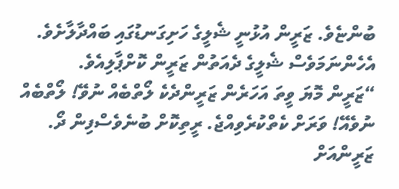ބުންޏެވެ. ޒަރީން އުޅުނީ ޝެލީގެ ހަށިގަނޑުގައި ބައްދާލާށެވެ. އެހެންނަމަވެސް ޝެލީގެ ދެއަތުން ޒަރީން ކޮށްޕާލިއެވެ.
“ޒަރީން މޮޔަ ވީތަ އަހަރެން ޒަރީންދެކެ ލޯތްބެއް ނުވޭ! ލޯތްބެއް ނުވެއޭ! ވަރަށް ކެތްކުރެވިއްޖެ. ރީތިކޮށް ބުނެވެސްފިން ދޯ. ޒަރީންއަށް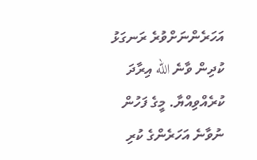އަހަރެންނަށްވުރެ ރަނގަޅު ކުދިން ވާނެ الله އިރާދަ ކުރެއްވިއްޔާ. މީގެ ފަހުން ނުވާނެ އަހަރެންގެ ކުރި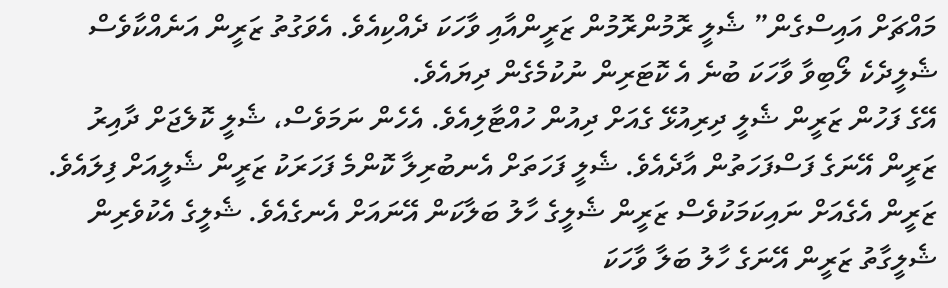މައްޗަށް އައިސްގެން” ޝެލީ ރޮމުންރޮމުން ޒަރީންއާއި ވާހަކަ ދެއްކިއެވެ. އެވަގުތު ޒަރީން އަނެއްކާވެސް ޝެލީދެކެ ލޯބިވާ ވާހަކަ ބުނެ އެ ކޮޓަރިން ނުކުމެގެން ދިޔައެވެ.
އޭގެ ފަހުން ޒަރީން ޝެލީ ދިރިއުޅޭ ގެއަށް ދިއުން ހުއްޓާލިއެވެ. އެހެން ނަމަވެސް، ޝެލީ ކޮލެޖަށް ދާއިރު ޒަރީން އޭނަގެ ފަސްފަހަތުން އާދެއެވެ. ޝެލީ ފަހަތަށް އެނބުރިލާ ކޮންމެ ފަހަރަކު ޒަރީން ޝެލީއަށް ފިލައެވެ. ޒަރީން އެގެއަށް ނައިކަމަކުވެސް ޒަރީން ޝެލީގެ ހާލު ބަލާކަން އޭނައަށް އެނގެއެވެ. ޝެލީގެ އެކުވެރިން ޝެލީގާތު ޒަރީން އޭނަގެ ހާލު ބަލާ ވާހަކަ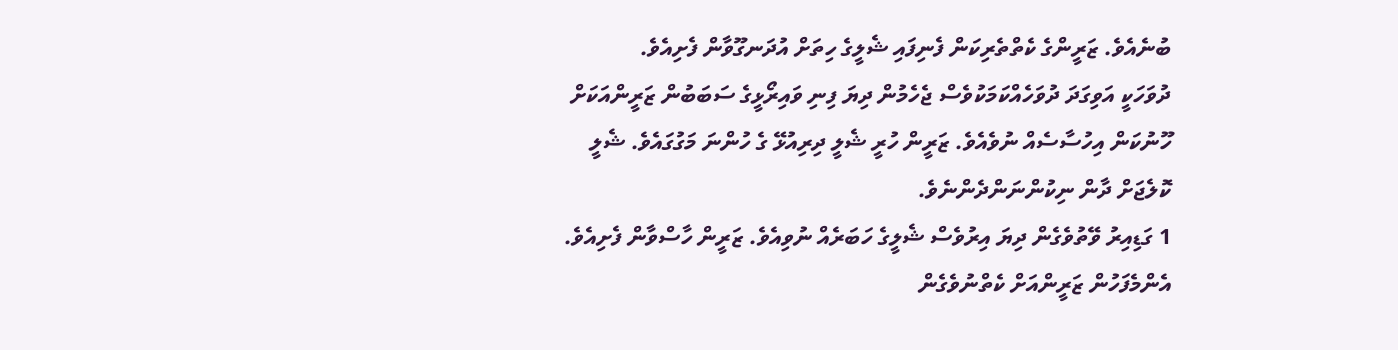ބުނެއެވެ. ޒަރީންގެ ކެތްތެރިކަން ފެނިފައި ޝެލީގެ ހިތަށް އުދަނގޫވާން ފެށިއެވެ.
ދުވަހަކީ އަވިގަދަ ދުވަހެއްކަމަކުވެސް ޖެހެމުން ދިޔަ ފިނި ވައިރޯޅީގެ ސަބަބުން ޒަރީންއަކަށް ހޫނުކަން އިހުސާސެއް ނުވެއެވެ. ޒަރީން ހުރީ ޝެލީ ދިރިއުޅޭ ގެ ހުންނަ މަގުގައެވެ. ޝެލީ ކޮލެޖަށް ދާން ނިކުންނަންދެންނެވެ.
1 ގަޑިއިރު ވޭތުވެގެން ދިޔަ އިރުވެސް ޝެލީގެ ހަބަރެއް ނުވިއެވެ. ޒަރީން ހާސްވާން ފެށިއެވެ. އެންމެފަހުން ޒަރީންއަށް ކެތްނުވެގެން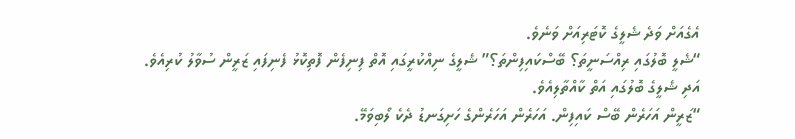އެގެއަށް ވަދެ ޝެލީގެ ކޮޓަރިއަށް ވަނެވެ.
“ޝެލީ ބޮލުގައި ރިއްސަނީތަ؟ ބޭސްކައިފިންތަ؟” ޝެލީގެ ނިއްކުރީގައި އޮތް ފިނިފެން ފޮތިކޮޅު ފެނިފައި ޒަރީން ސުވާލު ކުރިއެވެ. އަދި ޝެލީގެ ބޮލުގައި އަތް ކާއްތާލިއެވެ.
“ޒަރީން އަހަރެން ބޭސް ކައިފިން. އަހަރެން އަހަރެންގެ ހަށިގަނޑު ދެކެ ލޯބިވަމޭ.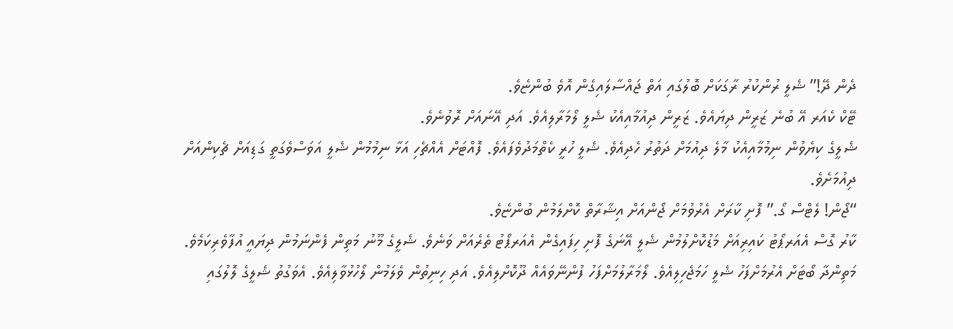ދެން ދޭ!” ޝެލީ ރުންކުރު ރާގަކަށް ބޮލުގައި އަތް ޖައްސާލައިގެން އޮވެ ބުންޏެވެ.
ޓޭކް ކެއަރ އޭ ބުނެ ޒަރީން ދިޔައެވެ. ޒަރީން ދިއުމާއިއެކު ޝެލީ ލޯމަރާލިއެވެ. އަދި އޭނައަށް ރޮވުނެވެ.
ޝެލީގެ ކިޔެވުން ނިމުމާއިއެކު މާލެ ދިއުމަށް ދަތުރު ހެދިއެވެ. ޝެލީ ހުރީ ކެތްމަދުވެފައެވެ. ފޮއްޓަށް އެއްޗެހި އަޅާ ނިމުމުން ޝެލީ އަވަސްވެގަތީ ގަޑިއަށް ޗެކިންއަށް ދިއުމަށެވެ.
“ޖޯން! ލެޓްސް ގޯ.” ފޮށި ކާރަށް އެރުވުމަށް ޖޯންއަށް އިޝާރާތް ކޮށްލަމުން ބުންޏެވެ.
ކާރު ގޮސް އެއަރޕޯޓު ކައިރިއަށް މަޑުކޮށްލުމުން ޝެލީ އޭނަގެ ފޮށި ހިފައިގެން އެއަރޕޯޓު ތެރެއަށް ވަނެވެ. ޝެލީގެ މޫނު މަތިން ފެންނަމުން ދިޔައީ އުފާވެރިކަމެވެ.
މަތިންދާ ބޯޓަށް އެރުމަށްފަހު ޝެލީ ހަމަޖެހިލިއެވެ. ލޯމަރާލުމަށްފަހު ފުންނޭވައެއް ދޫކޮށްލިއެވެ. އަދި ހިނިތުން ވެލަމުން ލޯހުޅުވާލިއެވެ. އެވަގުތު ޝެލީގެ ލޮލުގައި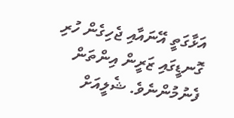އަޅާގަތީ އޭނައާއި ޖެހިގެން ހުރި ގޮނޑީގައި ޒަރީން އިންތަން ފެނުމުންނެވެ. ޝެލީއަށް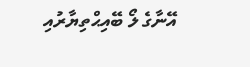އޭނާގެ ލޯ ބޭއިޙްތިޔާރުއި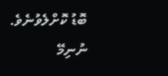ބޮޑު ކޮށްލެވުނެވެ.
ނުނިމޭ